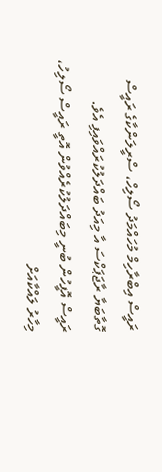ރައީސް އިބްރާހިމް މުހައްމަދު ސޯލިހް، ސްރީލަންކާގެ ރައީސް ގޮތާބަޔާ ރާޖަޕަކްސަ އާ މިއަދު ބައްދަލުކުރައްވައިފި އެވެ.
ރައީސް އޮފީހުން ބުނީ މިބައްދަލުކުރެއްވުން އޮތީ ރައީސް ސޯލިހު، މިހާރު ލައްކާއަށް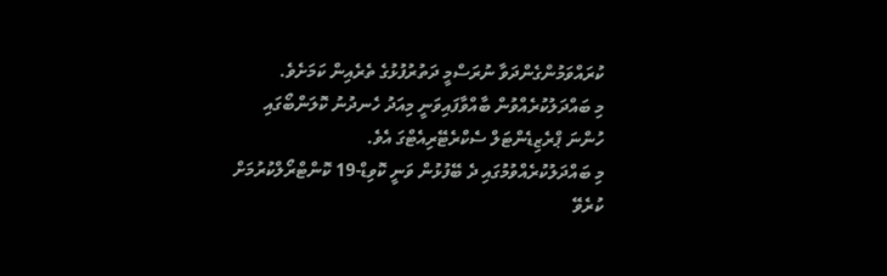ކުރައްވަމުންގެންދަވާ ނުރަސްމީ ދަތުރުފުޅުގެ ތެރެއިން ކަމަށެވެ.
މި ބައްދަލުކުރެއްވުން ބާއްވާފައިވަނީ މިއަދު ހެނދުނު ކޮލަންބޯގައި ހުންނަ ޕްރެޒިޑެންޓަލް ސެކްރެޓޭރިއެޓްގަ އެވެ.
މި ބައްދަލުކުރެއްވުމުގައި ދެ ބޭފުޅުން ވަނީ ކޮވިޑް-19 ކޮންޓްރޯލްކުރުމަށް ކުރެވޭ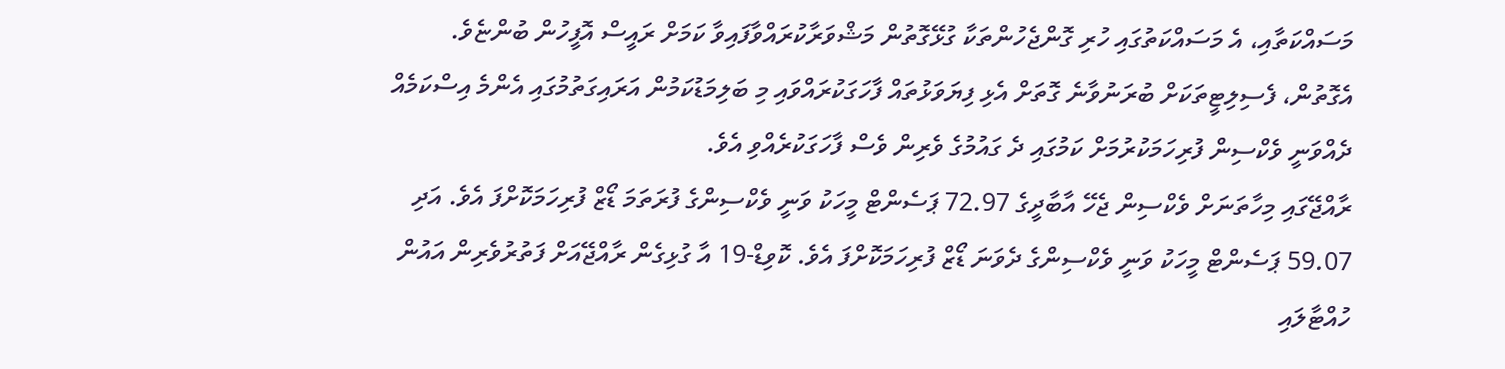މަސައްކަތާއި، އެ މަސައްކަތުގައި ހުރި ގޮންޖެހުންތަކާ ގުޅޭގޮތުން މަޝްވަރާކުރައްވާފައިވާ ކަމަށް ރައީސް އޮފީހުން ބުންޏެވެ. އެގޮތުން، ފެސިލިޓީތަކަށް ބުރަނުވާނެ ގޮތަށް އެޅި ފިޔަވަޅުތައް ފާހަގަކުރައްވައި މި ބަލިމަޑުކަމުން އަރައިގަތުމުގައި އެންމެ އިސްކަމެއް ދެއްވަނީ ވެކްސިން ފުރިހަމަކުރުމަށް ކަމުގައި ދެ ގައުމުގެ ވެރިން ވެސް ފާހަގަކުރެއްވި އެވެ.
ރާއްޖޭގައި މިހާތަނަށް ވެކްސިން ޖެހޭ އާބާދީގެ 72.97 ޕަސެންޓް މީހަކު ވަނީ ވެކްސިންގެ ފުރަތަމަ ޑޯޒް ފުރިހަމަކޮށްފަ އެވެ. އަދި 59.07 ޕަސެންޓް މީހަކު ވަނީ ވެކްސިންގެ ދެވަނަ ޑޯޒް ފުރިހަމަކޮށްފަ އެވެ. ކޮވިޑް-19 އާ ގުޅިގެން ރާއްޖޭއަށް ފަތުރުވެރިން އައުން ހުއްޓާލައި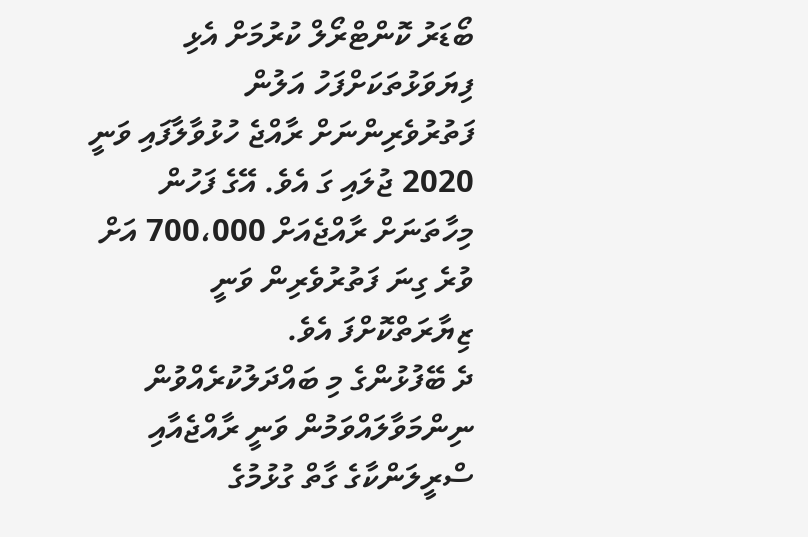ބޯޑަރު ކޮންޓްރޯލް ކުރުމަށް އެޅި ފިޔަވަޅުތަކަށްފަހު އަލުން ފަތުރުވެރިންނަށް ރާއްޖެ ހުޅުވާލާފައި ވަނީ 2020 ޖުލައި ގަ އެވެ. އޭގެ ފަހުން މިހާތަނަށް ރާއްޖެއަށް 700،000 އަށް ވުރެ ގިނަ ފަތުރުވެރިން ވަނީ ޒިޔާރަތްކޮށްފަ އެވެ.
ދެ ބޭފުޅުންގެ މި ބައްދަލުކުރެއްވުން ނިންމަވާލައްވަމުން ވަނީ ރާއްޖެއާއި ސްރީލަންކާގެ ގާތް ގުޅުމުގެ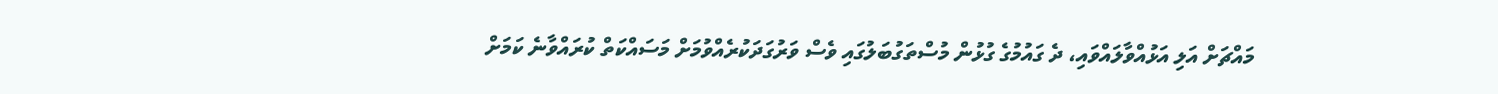މައްޗަށް އަލި އަޅުއްވާލައްވައި، ދެ ގައުމުގެ ގުޅުން މުސްތަގުބަލުގައި ވެސް ވަރުގަދަކުރެއްވުމަށް މަސައްކަތް ކުރައްވާނެ ކަމަށް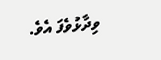ވިދާޅުވެފަ އެވެ.